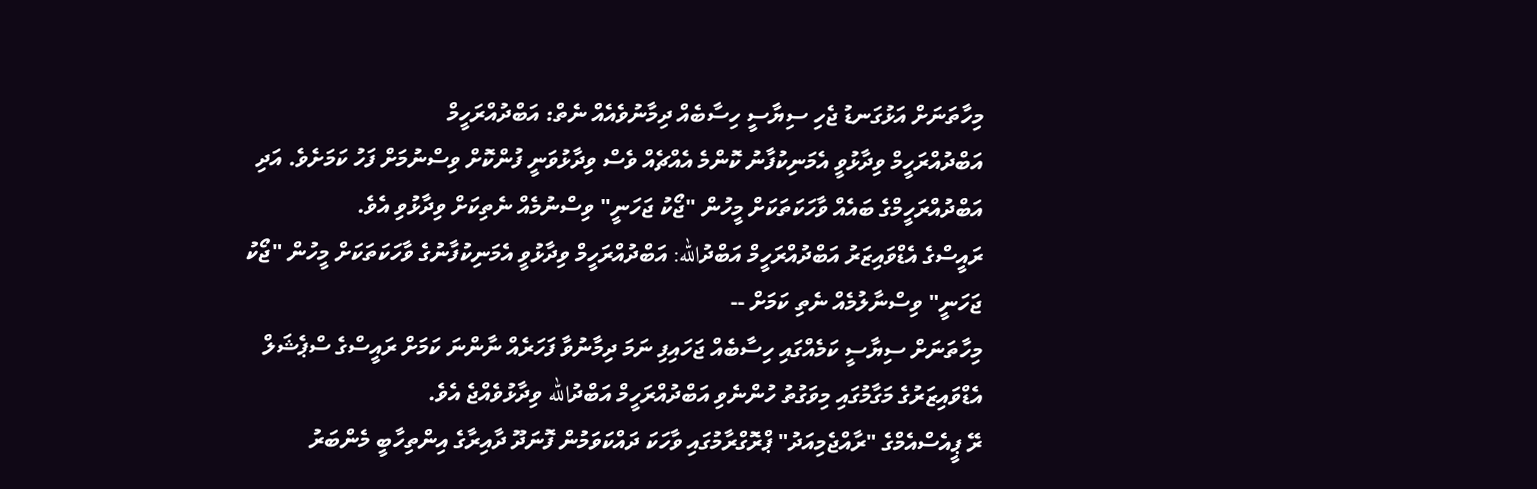މިހާތަނަށް އަޅުގަނޑު ޖެހި ސިޔާސީ ހިސާބެއް ދިމާނުވެއެއް ނެތް: އަބްދުއްރަހީމް
އަބްދުއްރަހީމް ވިދާޅުވީ އެމަނިކުފާނު ކޮންމެ އެއްޗެއް ވެސް ވިދާޅުވަނީ ފުންކޮށް ވިސްނުމަށް ފަހު ކަމަށެވެ. އަދި އަބްދުއްރަހީމްގެ ބައެއް ވާހަކަތަކަށް މީހުން "ޖޯކު ޖަހަނީ" ވިސްނުމެއް ނެތިކަށް ވިދާޅުވި އެވެ.
ރައީސްގެ އެޑްވައިޒަރު އަބްދުއްރަހީމް އަބްދުالله: އަބްދުއްރަހީމް ވިދާޅުވީ އެމަނިކުފާނުގެ ވާހަކަތަކަށް މީހުން "ޖޯކު ޖަހަނީ" ވިސްނާލުމެއް ނެތި ކަމަށް --
މިހާތަނަށް ސިޔާސީ ކަމެއްގައި ހިސާބެއް ޖަހައިފި ނަމަ ދިމާނުވާ ފަހަރެއް ނާންނަ ކަމަށް ރައީސްގެ ސްޕެޝަލް އެޑްވައިޒަރުގެ މަގާމުގައި މިވަގުތު ހުންނެވި އަބްދުއްރަހީމް އަބްދުالله ވިދާޅުވެއްޖެ އެވެ.
ރޭ ޕީއެސްއެމްގެ "ރާއްޖެމިއަދު" ޕްރޮގްރާމުގައި ވާހަކަ ދައްކަވަމުން ފޮނަދޫ ދާއިރާގެ އިންތިހާބީ މެންބަރު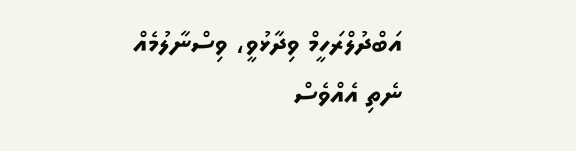އަބްދުލްރަހީމް ވިދާޅުވީ، ވިސްނާލުމެއް ނެތި އެއްވެސް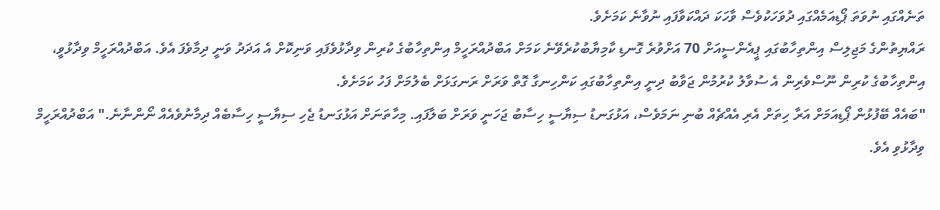ތަނެއްގައި ނުވަތަ ޕޯޑިއަމެއްގައި ދުވަހަކުވެސް ވާހަކަ ދައްކަވާފައި ނުވާނެ ކަމަށެވެ.
ރައްޔިތުންގެ މަޖިލިސް އިންތިހާބުގައި ޕީއެންސީއަށް 70 އަށްވުރެ ގޮނޑި ކާމިޔާބުކުރެވޭނެ ކަމަށް އަބްދުއްރަހީމް އިންތިހާބުގެ ކުރިން ވިދާޅުވެފައި ވަނިކޮށް އެ އަދަދު ވަނީ ދިމާވެފަ އެވެ. އަބްދުއްރަހީމް ވިދާޅުވީ، އިންތިހާބުގެ ކުރިން ނޫސްވެރިން އެ ސުވާލު ކުރުމުން ޖަވާބު ދިނީ އިންތިހާބުގައި ކަންހިނގާ ގޮތް ވަރަށް ރަނގަޅަށް ބެލުމަށް ފަހު ކަމަށެވެ.
"ބައެއް ބޭފުޅުން ޕޯޑިއަމަށް އަރާ ހިތަށް އެރި އެއްޗެއް ބުނި ނަމަވެސް، އަޅުގަނޑު ސިޔާސީ ހިސާބު ޖަހަނީ ވަރަށް ބަލާފައި. މިހާތަނަށް އަޅުގަނޑު ޖެހި ސިޔާސީ ހިސާބެއް ދިމާނުވެއެއް ނޯންނާނެ." އަބްދުއްރަހީމް ވިދާޅުވި އެވެ.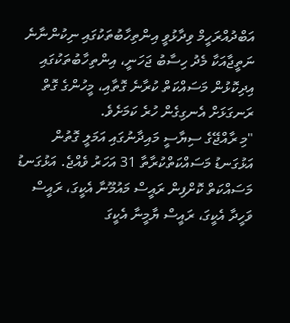އަބްދުއްރަހީމް ވިދާޅުވީ އިންތިހާބުތަކުގައި ނިކުންނާނެ ނަތީޖާއަކާ މެދު ހިސާބު ޖަހަނީ، އިންތިހާބުތަކުގައި އިދިކޮޅުން މަސައްކަތް ކުރާނެ ގޮތާއި، މީހުންގެ ގޮތް ރަނގަޅަށް އެނގިގެން ހުރެ ކަމަށެވެ.
"މި ރާއްޖޭގެ ސިޔާސީ މައިދާނުގައި އަމަލީ ގޮތުން އަޅުގަނޑު މަސައްކަތްކުރާތާ 31 އަހަރު ވެއްޖެ. އަޅުގަނޑު މަސައްކަތް ކޮށްފިން ރައީސް މައުމޫނާ އެކީގަ، ރައީސް ވަހީދާ އެކީގަ، ރައީސް ޔާމީނާ އެކީގަ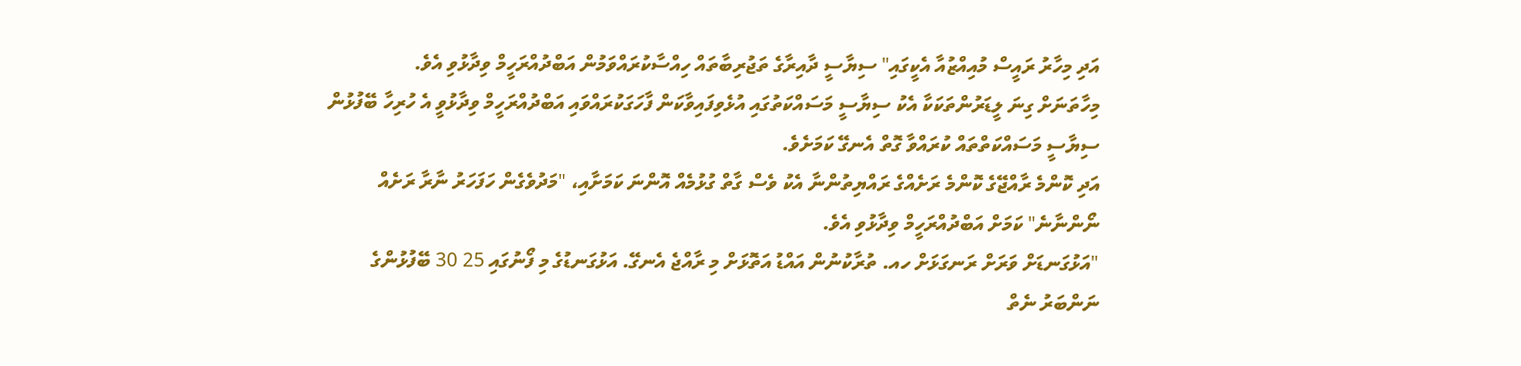އަދި މިހާރު ރައީސް މުއިއްޒުއާ އެކީގައި" ސިޔާސީ ދާއިރާގެ ތަޖުރިބާތައް ހިއްސާކުރައްވަމުން އަބްދުއްރަހީމް ވިދާޅުވި އެވެ.
މިހާތަނަށް ގިނަ ލީޑަރުންތަކަކާ އެކު ސިޔާސީ މަސައްކަތުގައި އުޅެވިފައިވާކަން ފާހަގަކުރައްވައި އަބްދުއްރަހީމް ވިދާޅުވީ އެ ހުރިހާ ބޭފުޅުން ސިޔާސީ މަސައްކަތްތައް ކުރައްވާ ގޮތް އެނގޭ ކަމަށެވެ.
އަދި ކޮންމެ ރާއްޖޭގެ ކޮންމެ ރަށެއްގެ ރައްޔިތުންނާ އެކު ވެސް ގާތް ގުޅުމެއް އޮންނަ ކަމަށާއި، "މަދުވެގެން ހަފަހަރު ނާރާ ރަށެއް ނޯންނާނެ" ކަމަށް އަބްދުއްރަހީމް ވިދާޅުވި އެވެ.
"އަޅުގަނޑަށް ވަރަށް ރަނގަޅަށް ހއ. ތުރާކުނުން އައްޑު އަތޮޅަށް މި ރާއްޖެ އެނގޭ. އަޅުގަނޑުގެ މި ފޯނުގައި 25 30 ބޭފުޅުންގެ ނަންބަރު ނެތް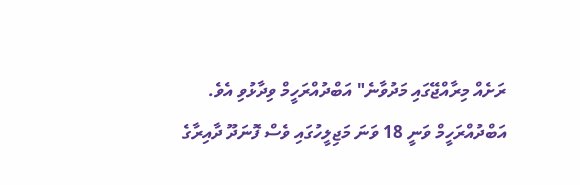ރަށެއް މިރާއްޖޭގައި މަދުވާނެ" އަބްދުއްރަހީމް ވިދާޅުވި އެވެ.
އަބްދުއްރަހީމް ވަނީ 18 ވަނަ މަޖިލީހުގައި ވެސް ފޮނަދޫ ދާއިރާގެ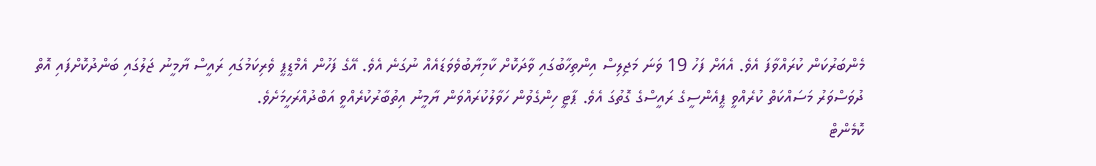މެންބަރުކަން ކުރައްވާފަ އެވެ. އެއަށް ފަހު 19 ވަނަ މަޖިލިސް އިންތިހާބުގައި ވާދަކޮށް ކާމިޔާބުވެވަޑައެއް ނުގަނެ އެވެ. އޭގެ ފަހުން އެމްޑީޕީ ވެރިކަމުގައި ރައީސް ޔާމީނު ޖަލުގައި ބަންދުކޮށްފައި އޮތް ދުވަސްވަރު މަސައްކަތް ކުރެއްވީ ޕީއެންސީގެ ރައީސްގެ ގޮތުގަ އެވެ. ޕާޓީ ހިންގެވުން ހަވާލުކުރައްވަން ޔާމީނު އިތުބާރުކުރެއްވީ އަބްދުއްރަހީމަށެވެ.
ކޮމެންޓް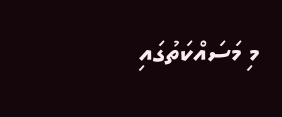މި މަސައްކަތުގައި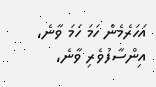އަހަރެމެން ހަމަ ހަމަ ވާނެ، އިންސާފުވެރި ވާނެ،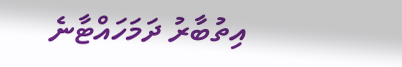އިތުބާރު ދަމަހައްޓާނެ